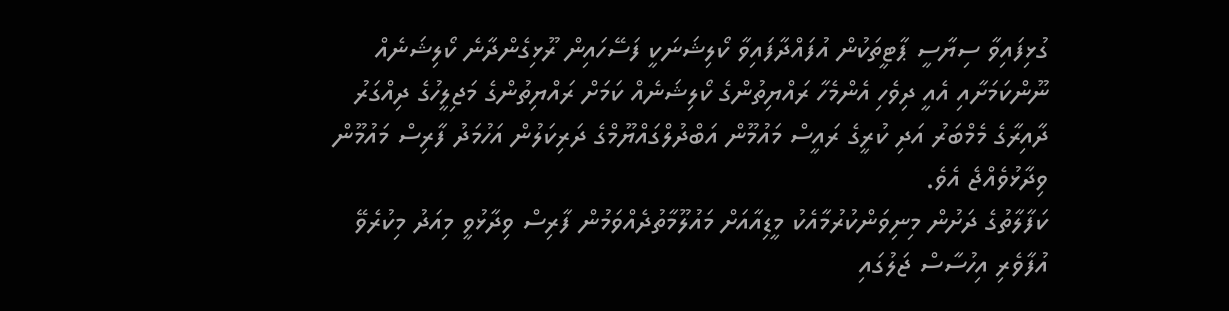ގުޅިފައިވާ ސިޔާސީ ޕާޓީތަކުން އުފައްދާފައިވާ ކޯލިޝަނަކީ ފަސޭހައިން ރޫޅިގެންދާނެ ކޯލިޝަނެއް ނޫންކަމަށާއި އެއީ ދިވެހި އެންމެހާ ރައްޔިތުންގެ ކޯލިޝަނެއް ކަމަށް ރައްޔިތުންގެ މަޖިލީހުގެ ދިއްގަރު ދާއިރާގެ މެމްބަރު އަދި ކުރީގެ ރައީސް މައުމޫން އަބްދުލްގައްޔޫމްގެ ދަރިކަލުން އަހުމަދު ފާރިސް މައުމޫން ވިދާޅުވެއްޖެ އެވެ.
ކަފާލާތުގެ ދަށުން މިނިވަންކުރުމާއެކު މީޑިއާއަށް މައުލޫމާތުދެއްވަމުން ފާރިސް ވިދާޅުވީ މިއަދު މިކުރެވޭ އުފާވެރި އިހުސާސް ޖަލުގައި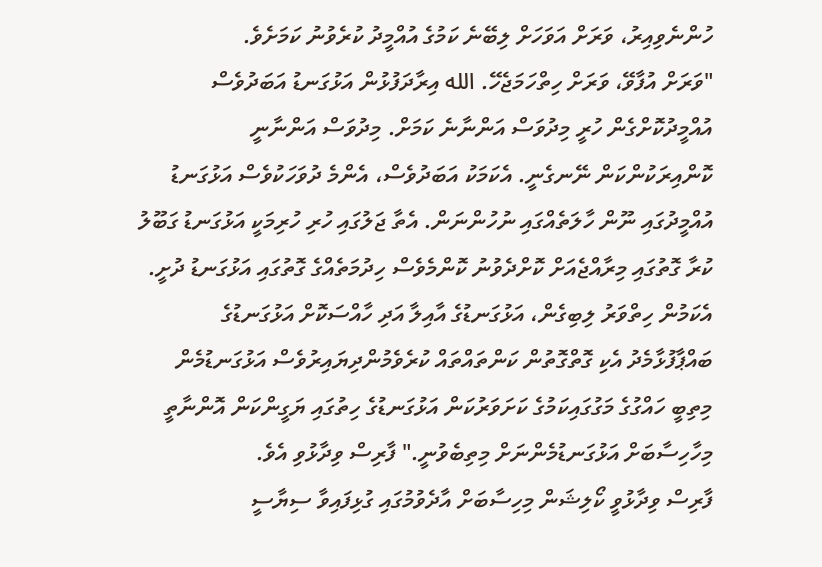ހުންނެވިއިރު، ވަރަށް އަވަހަށް ލިބޭނެ ކަމުގެ އުއްމީދު ކުރެވުނު ކަމަށެވެ.
"ވަރަށް އުފާވޭ، ވަރަށް ހިތްހަމަޖެހޭ. الله އިރާދަފުޅުން އަޅުގަނޑު އަބަދުވެސް އުއްމީދުކޮށްގެން ހުރީ މިދުވަސް އަންނާނެ ކަމަށް. މިދުވަސް އަންނާނީ ކޮންއިރަކުންކަން ނޭނގެނީ. އެކަމަކު އަބަދުވެސް، އެންމެ ދުވަހަކުވެސް އަޅުގަނޑު އުއްމީދުގައި ނޫން ހާލަތެއްގައި ނުހުންނަން. އެތާ ޖަލުގައި ހުރި ހުރިމަކީ އަޅުގަނޑު ގަބޫލު ކުރާ ގޮތުގައި މިރާއްޖެއަށް ކޮށްދެވުނު ކޮންމެވެސް ހިދުމަތެއްގެ ގޮތުގައި އަޅުގަނޑު ދުށީ. އެކަމުން ހިތްވަރު ލިބިގެން، އަޅުގަނޑުގެ އާއިލާ އަދި ހާއްސަކޮށް އަޅުގަނޑުގެ ބައްޕާފުޅާމެދު އެކި ގޮތްގޮތުން ކަންތައްތައް ކުރެވެމުންދިޔައިރުވެސް އަޅުގަނޑުމެން މިތިބީ ހައްގުގެ މަގުގައިކަމުގެ ކަށަވަރުކަން އަޅުގަނޑުގެ ހިތުގައި ޔަގީންކަން އޮންނާތީ މިހާހިސާބަށް އަޅުގަނޑުމެންނަށް މިތިބެވުނީ." ފާރިސް ވިދާޅުވި އެވެ.
ފާރިސް ވިދާޅުވީ ކޯލިޝަން މިހިސާބަށް އާދެވުމުގައި ގުޅިފައިވާ ސިޔާސީ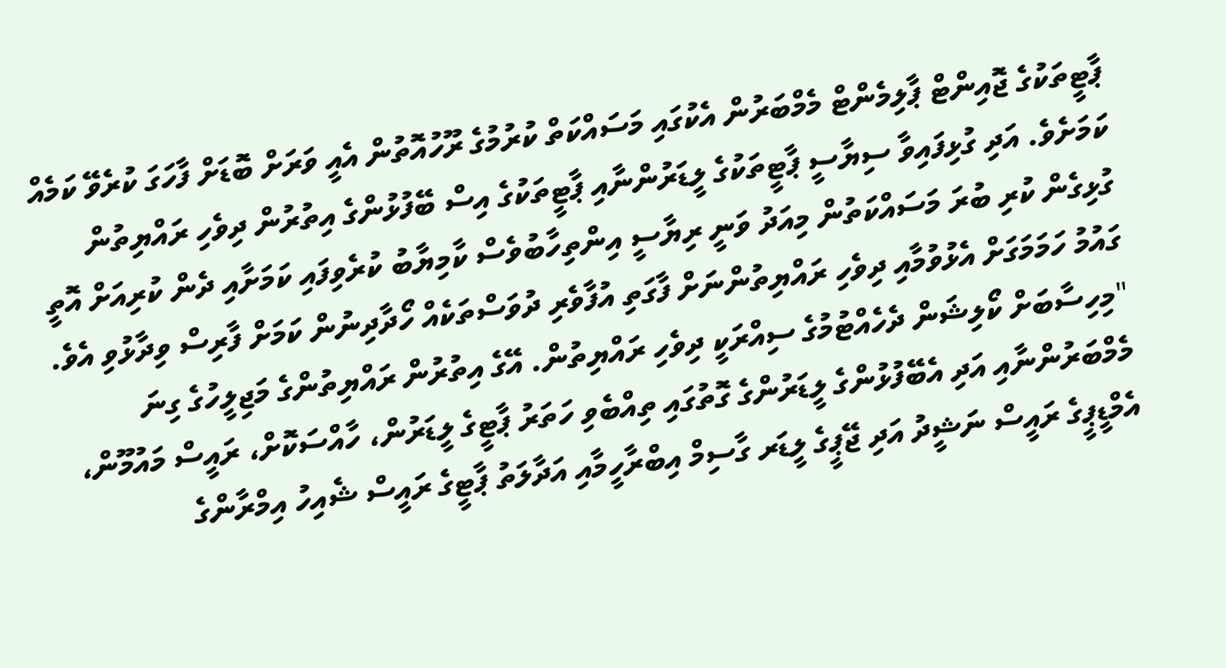ޕާޓީތަކުގެ ޖޮއިންޓް ޕާލިމެންޓް މެމްބަރުން އެކުގައި މަސައްކަތް ކުރުމުގެ ރޫހުއޮތުން އެއީ ވަރަށް ބޮޑަށް ފާހަގަ ކުރެވޭ ކަމެއް ކަމަށެވެ. އަދި ގުޅިފައިވާ ސިޔާސީ ޕާޓީތަކުގެ ލީޑަރުންނާއި ޕާޓީތަކުގެ އިސް ބޭފުޅުންގެ އިތުރުން ދިވެހި ރައްޔިތުން ގުޅިގެން ކުރި ބުރަ މަސައްކަތުން މިއަދު ވަނީ ރިޔާސީ އިންތިހާބުވެސް ކާމިޔާބު ކުރެވިފައި ކަމަށާއި ދެން ކުރިއަށް އޮތީ ގައުމު ހަމަމަގަށް އެޅުވުމާއި ދިވެހި ރައްޔިތުންނަށް ފާގަތި އުފާވެރި ދުވަސްތަކެއް ހޯދާދިނުން ކަމަށް ފާރިސް ވިދާޅުވި އެވެ.
"މިހިސާބަށް ކޯލިޝަން ދެހެއްޓުމުގެ ސިއްރަކީ ދިވެހި ރައްޔިތުން. އޭގެ އިތުރުން ރައްޔިތުންގެ މަޖިލީހުގެ ގިނަ މެމްބަރުންނާއި އަދި އެބޭފުޅުންގެ ލީޑަރުންގެ ގޮތުގައި ތިއްބެވި ހަތަރު ޕާޓީގެ ލީޑަރުން، ހާއްސަކޮށް، ރައީސް މައުމޫން، އެމްޑީޕީގެ ރައީސް ނަޝީދު އަދި ޖޭޕީގެ ލީޑަރ ގާސިމް އިބްރާހީމާއި އަދާލަތު ޕާޓީގެ ރައީސް ޝެއިހު އިމްރާންގެ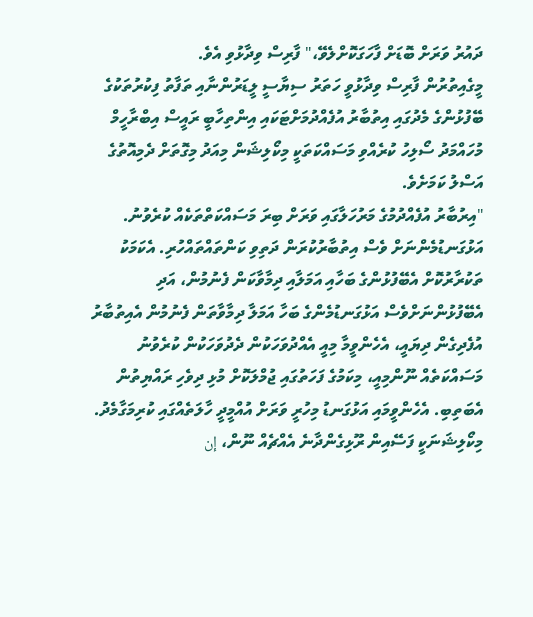ދައުރު ވަރަށް ބޮޑަށް ފާހަގަކޮށްލެވޭ،" ފާރިސް ވިދާޅުވި އެވެ.
މީގެއިތުރުން ފާރިސް ވިދާޅުވީ ހަތަރު ސިޔާސީ ލީޑަރުންނާއި ތަފާތު ފިކުރުތަކުގެ ބޭފުޅުންގެ މެދުގައި އިތުބާރު އުފެއްދުމަށްޓަކައި އިންތިހާބީ ރައީސް އިބްރާހީމް މުހައްމަދު ސޯލިހު ކުރެއްވި މަސައްކަތަކީ މިކޯލިޝަން މިއަދު މިގޮތަށް ދެމިއޮތުގެ އަސްލު ކަމަށެވެ.
"އިރުބާރު އުފެއްދުމުގެ މަރުހަލާގައި ވަރަށް ބިރަ މަސައްކަތްތަކެއް ކުރެވުނު. އަޅުގަނޑުމެންނަށް ވެސް އިތުބާރުކުރަން ދަތިވި ކަންތައްތައްހުރި. އެކަމަކު ތަކުރާރުކޮށް އެބޭފުޅުންގެ ބަހާއި އަމަލާއި ދިމާވާކަން ފެނުމުން، އަދި އެބޭފުޅުންނަށްވެސް އަޅުގަނޑުމެންގެ ބަހާ އަމަލާ ދިމާވާތަން ފެނުމުން އެއިތުބާރު އުފެދިގެން ދިޔައީ، އެހެންވީމާ މިއީ އެއްދުވަހަކުން ދެދުވަހަކުން ކުރެވުނު މަސައްކަތެއް ނޫންމިއީ، މިކަމުގެ ފަހަތުގައި ޖުމްލަކޮށް މުޅި ދިވެހި ރައްޔިތުން އެބަތިބި. އެހެންވީމައި އަޅުގަނޑު މިހުރީ ވަރަށް އުއްމީދީ ހާލަތެއްގައި ކުރިމަގާމެދު. މިކޯލިޝަނަކީ ފަސޭއިން ރޫޅިގެންދާނެ އެއްޗެއް ނޫން، إن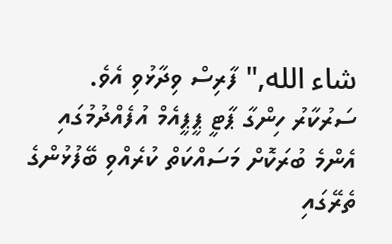شاء الله," ފާރިސް ވިދާޅުވި އެވެ.
ސަރުކާރު ހިންގާ ޕާޓީ ޕީޕީއެމް އުފެއްދުމުގައި އެންމެ ބުރަކޮށް މަސައްކަތް ކުރެއްވި ބޭފުޅުންގެ ތެރޭގައި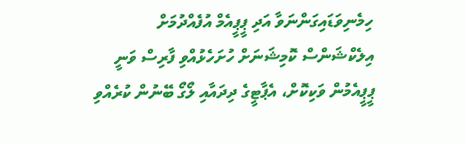ހިމެނިވަޑައިގަންނަވާ އަދި ޕީޕީއެމް އުފެއްދުމަށް އިލެކްޝަންސް ކޮމިޝަނަށް ހުށަހެޅުއްވި ފާރިސް ވަނީ ޕީޕީއެމުން ވަކިކޮށް، އެޕާޓީގެ ދިދައާއި ލޯގޯ ބޭނުން ކުރެއްވި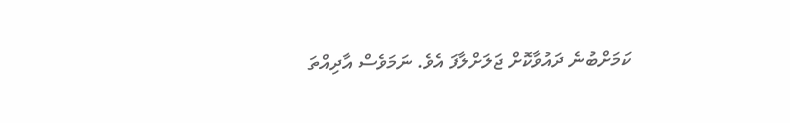ކަމަށްބުނެ ދައުވާކޮށް ޖަލަށްލާފަ އެވެ. ނަމަވެސް އާދިއްތަ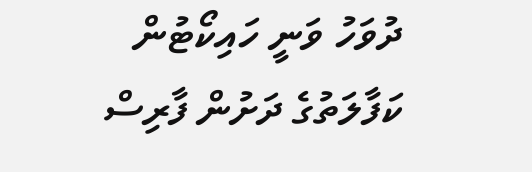ދުވަހު ވަނީ ހައިކޯޓުން ކަފާލަތުގެ ދަށުން ފާރިސް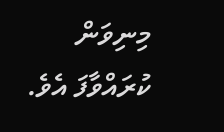މިނިވަން ކުރައްވާފަ އެވެ.